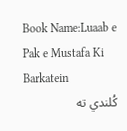Book Name:Luaab e Pak e Mustafa Ki Barkatein
کُلندي ته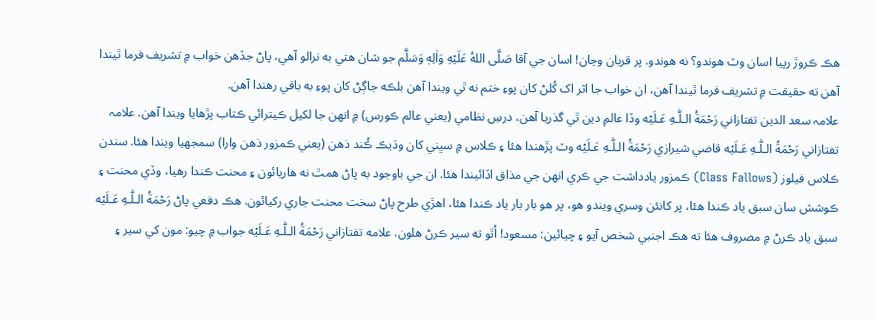هڪ ڪروڙ رپيا اسان وٽ هوندو؟ نه هوندو. پر قربان وڃان! اسان جي آقا صَلَّى اللهُ عَلَيْهِ وَاٰلِهٖ وَسَلَّم جو شان هتي به نرالو آهي، پاڻ جڏهن خواب ۾ تشريف فرما ٿيندا آهن ته حقيقت ۾ تشريف فرما ٿيندا آهن، ان خواب جا اثر اک کُلڻ کان پوءِ ختم نه ٿي ويندا آهن بلڪه جاڳڻ کان پوءِ به باقي رهندا آهن.
علامہ سعد الدين تفتازاني رَحْمَةُ الـلّٰـهِ عَـلَيْه وڏا عالمِ دين ٿي گذريا آهن، درسِ نظامي (يعني عالم ڪورس) ۾ انهن جا لکيل ڪيترائي ڪتاب پڙهايا ويندا آهن. علامہ تفتازاني رَحْمَةُ الـلّٰـهِ عَـلَيْه قاضي شيرازي رَحْمَةُ الـلّٰـهِ عَـلَيْه وٽ پڙهندا هئا ۽ ڪلاس ۾ سڀني کان وڌيڪ ڪُند ذهن (يعني ڪمزور ذهن وارا) سمجهيا ويندا هئا. سندن ڪلاس فيلوز (Class Fallows) ڪمزور يادداشت جي ڪري انهن جي مذاق اڏائيندا هئا. ان جي باوجود به پاڻ همٿ نه هاريائون ۽ محنت ڪندا رهيا، وڏي محنت ۽ ڪوشش سان سبق ياد ڪندا هئا، پر کانئن وسري ويندو هو، پر هو بار بار ياد ڪندا هئا، اهڙي طرح پاڻ سخت محنت جاري رکيائون. هڪ دفعي پاڻ رَحْمَةُ الـلّٰـهِ عَـلَيْه سبق ياد ڪرڻ ۾ مصروف هئا ته هڪ اجنبي شخص آيو ۽ چيائين: مسعود! اُٿو ته سير ڪرڻ هلون. علامه تفتازاني رَحْمَةُ الـلّٰـهِ عَـلَيْه جواب ۾ چيو: مون کي سير ۽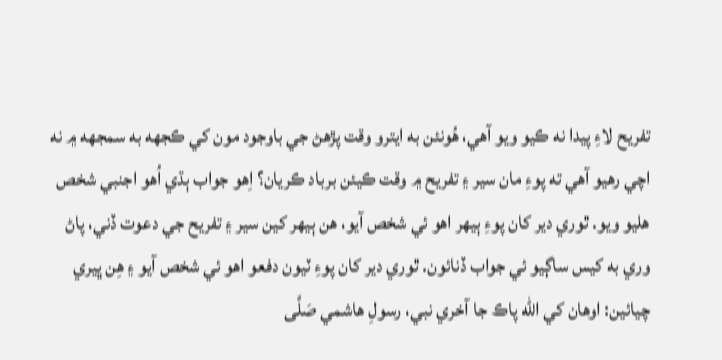تفريح لاءِ پيدا نه ڪيو ويو آهي، هُونئن به ايترو وقت پڙهڻ جي باوجود مون کي ڪجهه به سمجهه ۾ نه اچي رهيو آهي ته پوءِ مان سير ۽ تفريح ۾ وقت ڪيئن برباد ڪريان؟ اِهو جواب ٻڌي اُهو اجنبي شخص هليو ويو. ٿوري دير کان پوءِ ٻيهر اهو ئي شخص آيو، هن ٻيهر کين سير ۽ تفريح جي دعوت ڏني، پاڻ وري به کيس ساڳيو ئي جواب ڏنائون. ٿوري دير کان پوءِ ٽيون دفعو اهو ئي شخص آيو ۽ هِن ڀيري چيائين: اوهان کي الله پاڪ جا آخري نبي، رسولِ هاشمي صَلَّى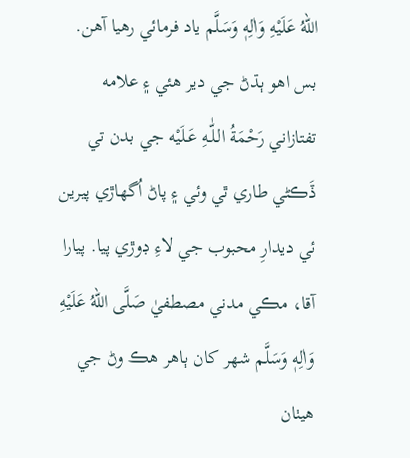اللهُ عَلَيْهِ وَاٰلِهٖ وَسَلَّم ياد فرمائي رهيا آهن. بس اهو ٻڌڻ جي دير هئي ۽ علامه تفتازاني رَحْمَةُ الـلّٰـهِ عَـلَيْه جي بدن تي ڏَڪڻي طاري ٿي وئي ۽ پاڻ اُگهاڙي پيرين ئي ديدارِ محبوب جي لاءِ ڊوڙي پيا. پيارا آقا، مڪي مدني مصطفيٰ صَلَّى اللهُ عَلَيْهِ وَاٰلِهٖ وَسَلَّم شهر کان ٻاهر هڪ وڻ جي هيٺان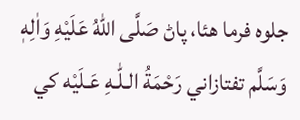جلوہ فرما هئا، پاڻ صَلَّى اللهُ عَلَيْهِ وَاٰلِهٖ وَسَلَّم تفتازاني رَحْمَةُ الـلّٰـهِ عَـلَيْه کي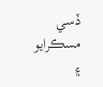ڏسي مسڪرايو ۽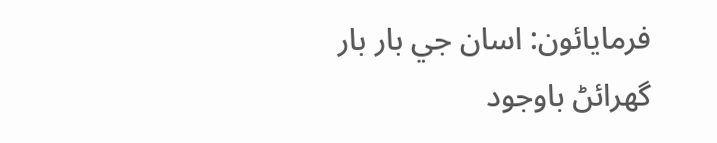فرمايائون: اسان جي بار بار گهرائڻ باوجود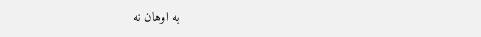به اوهان نه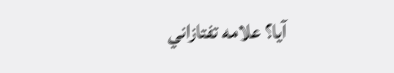آيا؟ علامه تفتازاني